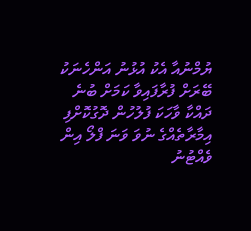ޔުމްނުއާ އެކު އުޅުނު އަންހެނަކު ބޭރަށް ފުރާފައިވާ ކަމަށް ބުނެ ދައްކާ ވާހަކަ ފުލުހުން ދޮގުކޮށްފި
އިމާރާތެއްގެ ނުވަ ވަނަ ފްލޯ އިން ވެއްޓުނު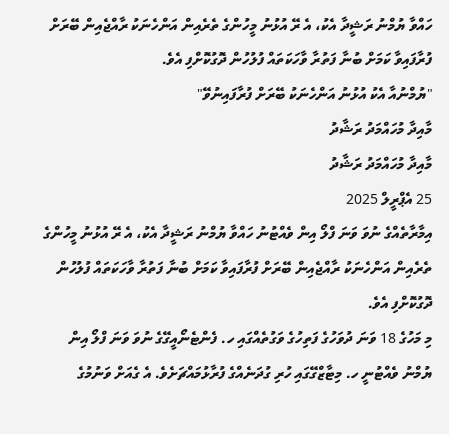ހައްވާ ޔުމްނު ރަޝީދާ އެކު، އެ ރޭ އުޅުނު މީހުންގެ ތެރެއިން އަންހެނަކު ރާއްޖެއިން ބޭރަށް ފުރާފައިވާ ކަމަށް ބުނާ ފަތުރާ ވާހަކަތައް ފުލުހުން ދޮގުކޮށްފި އެވެ.
"ޔުމްނުއާ އެކު އުޅުނު އަންހެނަކު ބޭރަށް ފުރާފައިނުވޭ"
މާއިދާ މުހައްމަދު ރަޝާދު
މާއިދާ މުހައްމަދު ރަޝާދު
25 އެޕްރީލް 2025
އިމާރާތެއްގެ ނުވަ ވަނަ ފްލޯ އިން ވެއްޓުނު ހައްވާ ޔުމްނު ރަޝީދާ އެކު، އެ ރޭ އުޅުނު މީހުންގެ ތެރެއިން އަންހެނަކު ރާއްޖެއިން ބޭރަށް ފުރާފައިވާ ކަމަށް ބުނާ ފަތުރާ ވާހަކަތައް ފުލުހުން ދޮގުކޮށްފި އެވެ.
މި މަހުގެ 18 ވަނަ ދުވަހުގެ ފަތިހުގެ ވަގުތެއްގައި ހ. ފެންޓެނޯއީގޭގެ ނުވަ ވަނަ ފްލޯ އިން ޔުމްނު ވެއްޓުނީ ހ. މިޓާޒްގޭގައި ހުރި ގުދަނެއްގެ ފުރާޅުމައްޗަށެވެ. އެ ގެއަށް ވަނުމުގެ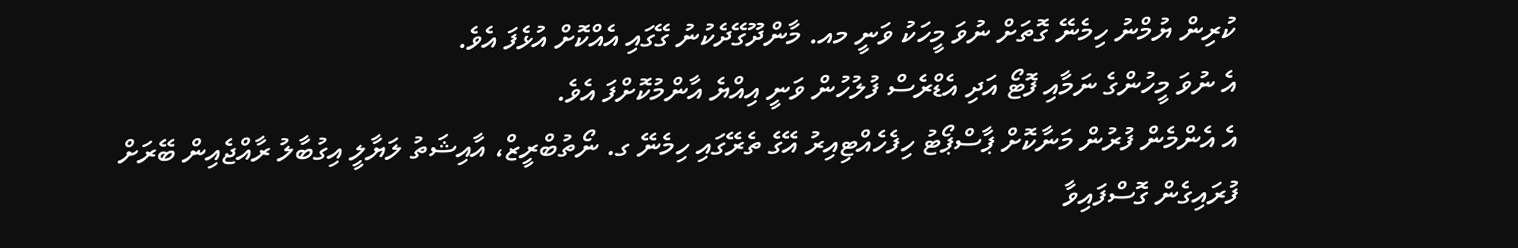ކުރިން ޔުމްނު ހިމެނޭ ގޮތަށް ނުވަ މީހަކު ވަނީ މއ. މާންދޫގޭދެކުނު ގޭގައި އެއްކޮށް އުޅެފަ އެވެ.
އެ ނުވަ މީހުންގެ ނަމާއި ފޮޓޯ އަދި އެޑްރެސް ފުލުހުން ވަނީ އިއްޔެ އާންމުކޮށްފަ އެވެ.
އެ އެންމެން ފުރުން މަނާކޮށް ޕާސްޕޯޓު ހިފެހެއްޓިއިރު އޭގެ ތެރޭގައި ހިމެނޭ ގ. ނޯތުބްރީޒް، އާއިޝަތު ލަޔާލީ އިގުބާލު ރާއްޖެއިން ބޭރަށް ފުރައިގެން ގޮސްފައިވާ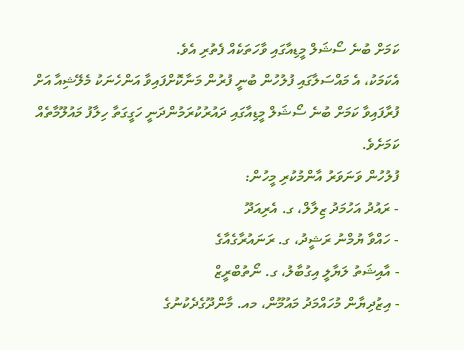ކަމަށް ބުނެ ސޯޝަލް މީޑިއާގައި ވާހަތަކެއް ފެތުރި އެވެ.
އެކަމަކު، އެ މައްސަލާގައި ފުލުހުން ބުނީ ފުރުން މަނާކޮށްފައިވާ އަންހެނަކު މެލޭޝިއާ އަށް ފުރާފައިވާ ކަމަށް ބުނެ ސޯޝަލް މީޑިއާގައި ދައުރުކުރަމުންދަނީ ހަގީގަތާ ހިލާފު މައުލޫމާތެއް ކަމަށެވެ.
ފުލުހުން ވަނަވަރު އާންމުކުރި މީހުން:
- ރައުދު އަހުމަދު ޒިލާލް، ގ. އެރިއަދޫ
- ހައްވާ ޔުމްނު ރަޝީދު، ގ. ރަނައުރާގެއާގެ
- އާއިޝަތު ލަޔާލީ އިގުބާލު، ގ. ނޯތުބްރީޒް
- އިޒުދިޔާން މުހައްމަދު މައުމޫން، މއ. މާންދޫގެދެކުނުގެ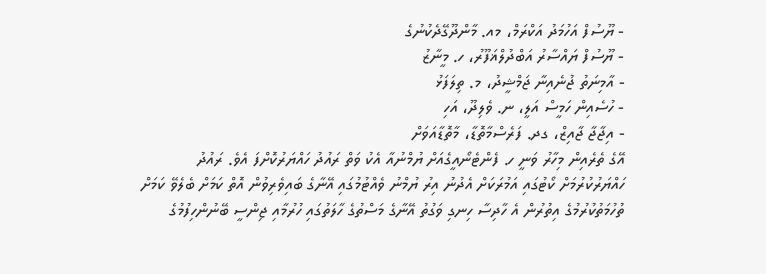- ޔޫސުފް އަހުމަދު އަކްރަމް، މއ. މާންދޫގޭދެކުނުގެ
- ޔޫސުފް ޔައްސާރު އަބްދުލްޣަފޫރު، ހ. މީނާޒު
- އާމިނަތު ޖުނެއިނާ ޖަމްޝީދު، މ. ތިލަފަޅު
- ހުސެއިން ހަމީސް އަލީ، ނ. ވެލިދޫ، އަހި
- އިޖާޖާ ޖާއިޒް، ގދ. ފަރެސްމާތޮޑާ، މާތޮޑާއަވަށް
އޭގެ ތެރެއިން މިހާރު ވަނީ ހ. ފެންޓެނޯއީގެއަށް ޔުމްނުއާ އެކު ވަތް ރައުދު ހައްޔަރުކޮށްފަ އެވެ. ރައުދު ހައްޔަރުކުރުމަށް ކޯޓުގައި އަމުރަކަށް އެދުނު އިރު ޔުމްނު ވެއްޓުމުގައި އޭނާގެ ބައިވެރިވުން އޮތް ކަމަށް ބެލެވޭ ކަމަށް ތުހުމަތުކުރުމުގެ އިތުރުން އެ ހާދިސާ ހިނގި ވަގުތު އޭނާގެ މަސްތުގެ ހާލަތުގައި ހުރުމާއި ޖިންސީ ބޭނުންހިފުމުގެ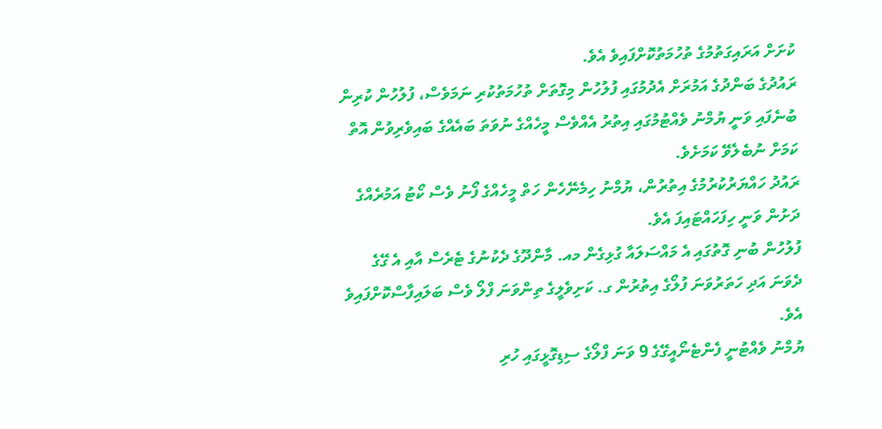ކުށަށް އަރައިގަތުމުގެ ތުހުމަތުކޮށްފައިވެ އެވެ.
ރައުދުގެ ބަންދުގެ އަމުރަށް އެދުމުގައި ފުލުހުން މިގޮތަށް ތުހުމަތުކުރި ނަމަވެސް، ފުލުހުން ކުރިން ބުނެފައި ވަނީ ޔުމްނު ވެއްޓުމުގައި އިތުރު އެއްވެސް މީހެއްގެ ނުވަތަ ބައެއްގެ ބައިވެރިވުން އޮތް ކަމަށް ނުބެލެވޭ ކަމަށެވެ.
ރައުދު ހައްޔަރުކުރުމުގެ އިތުރުން، ޔުމްނު ހިމެނޭހެން ހަތް މީހެއްގެ ފޯނު ވެސް ކޯޓު އަމުރެއްގެ ދަށުން ވަނީ ހިފަހައްޓައިފަ އެވެ.
ފުލުހުން ބުނި ގޮތުގައި އެ މައްސަލައާ ގުޅިގެން މއ. މާންދޫގެ ދެކުނުގެ ޓެރެސް އާއި އެ ގޭގެ ދެވަނަ އަދި ހަތަރުވަނަ ފުލޯގެ އިތުރުން ގ. ކަށިވެލީގެ ތިންވަނަ ފްލޯ ވެސް ބަލައިފާސްކޮށްފައިވެ އެވެ.
ޔުމްނު ވެއްޓުނީ ފެންޓެނޯއީގޭގެ 9 ވަނަ ފްލޯގެ ސިޑިގޮޅީގައި ހުރި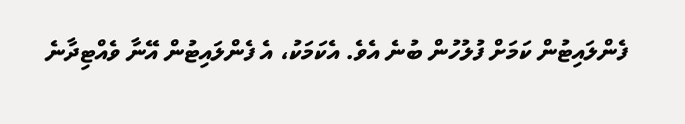ފެންލައިޓުން ކަމަށް ފުލުހުން ބުނެ އެވެ. އެކަމަކު، އެ ފެންލައިޓުން އޭނާ ވެއްޓިދާނެ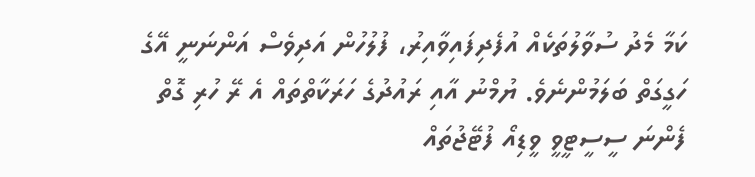ކަމާ މެދު ސުވާލުތަކެއް އުފެދިފައިވާއިރު، ފުލުހުން އަދިވެސް އަންނަނީ އޭގެ ހަގީގަތް ބަލަމުންނެވެ. ޔުމްނު އާއި ރައުދުގެ ހަރަކާތްތައް އެ ރޭ ހުރި ގޮތް ފެންނަ ސީސީޓީވީ ވީޑިއޯ ފުޓޭޖުތައް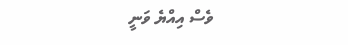ވެސް އިއްޔެ ވަނީ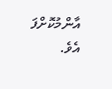އާންމުކޮށްފަ އެވެ.